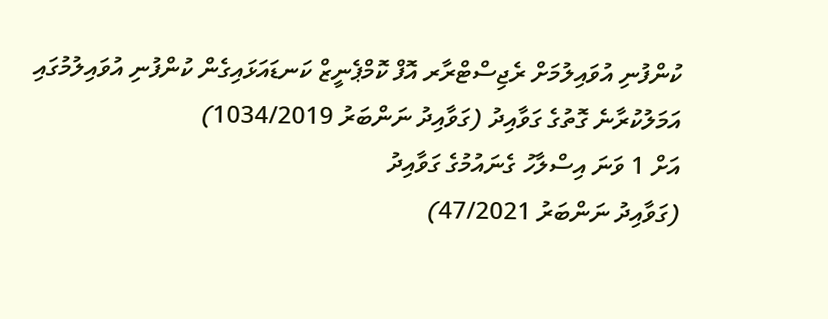ކުންފުނި އުވައިލުމަށް ރެޖިސްޓްރާރ އޮފް ކޮމްޕެނީޒް ކަނޑައަޅައިގެން ކުންފުނި އުވައިލުމުގައި އަމަލުކުރާނެ ގޮތުގެ ގަވާއިދު (ގަވާއިދު ނަންބަރު 1034/2019)
އަށް 1 ވަނަ އިސްލާހު ގެނައުމުގެ ގަވާއިދު
(ގަވާއިދު ނަންބަރު 47/2021)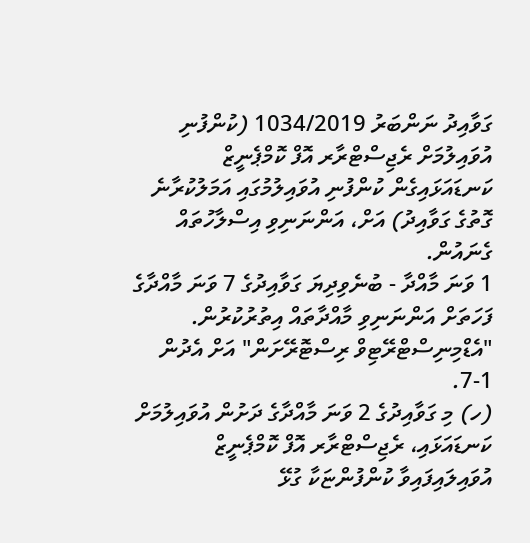ގަވާއިދު ނަންބަރު 1034/2019 (ކުންފުނި އުވައިލުމަށް ރެޖިސްޓްރާރ އޮފް ކޮމްޕެނީޒް ކަނޑައަޅައިގެން ކުންފުނި އުވައިލުމުގައި އަމަލުކުރާނެ ގޮތުގެ ގަވާއިދު) އަށް، އަންނަނިވި އިސްލާހުތައް ގެނައުން.
1 ވަނަ މާއްދާ - ބުނެވިދިޔަ ގަވާއިދުގެ 7 ވަނަ މާއްދާގެ ފަހަތަށް އަންނަނިވި މާއްދާތައް އިތުރުކުރުން.
"އެޑްމިނިސްޓްރޭޓިވް ރިސްޓޮރޭށަން" އަށް އެދުން 1-7.
(ހ) މި ގަވާއިދުގެ 2 ވަނަ މާއްދާގެ ދަށުން އުވައިލުމަށް ކަނޑައަޅައި، ރެޖިސްޓްރާރ އޮފް ކޮމްޕެނީޒް އުވައިލައިފައިވާ ކުންފުންޏަކާ ގުޅޭ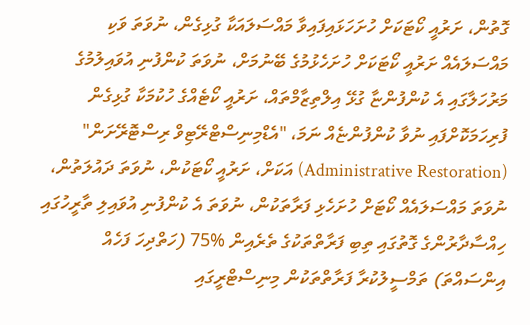ގޮތުން، ށަރުއީ ކޯޓަކަށް ހުށަހަޅައިފައިވާ މައްސަލައަކާ ގުޅިގެން، ނުވަތަ ވަކި މައްސަލައެއް ށަރުއީ ކޯޓަކަށް ހުށަހެޅުމުގެ ބޭނުމަށް، ނުވަތަ ކުންފުނި އުވައިލުމުގެ މަރުހަލާގައި އެ ކުންފުންޏާ ގުޅޭ އިލްތިޒާމްތައް، ށަރުއީ ކޯޓެއްގެ ހުކުމަކާ ގުޅިގެން ފުރިހަމަކޮށްފައި ނުވާ ކުންފުންޏެއް ނަމަ، "އެޑްމިނިސްޓްރޭޓިވް ރިސްޓޮރޭށަން" (Administrative Restoration) އަކަށް، ށަރުއީ ކޯޓަކުން، ނުވަތަ ދައުލަތުން، ނުވަތަ މައްސަލައެއް ކޯޓަށް ހުށަހެޅި ފަރާތަކުން، ނުވަތަ އެ ކުންފުނި އުވައިލި ތާރީހުގައި ހިއްސާދާރުންގެ ގޮތުގައި ތިބި ފަރާތްތަކުގެ ތެރެއިން %75 (ހަތްދިހަ ފަހެއް އިންސައްތަ) ތަމްސީލުކުރާ ފަރާތްތަކުން މިނިސްޓްރީގައި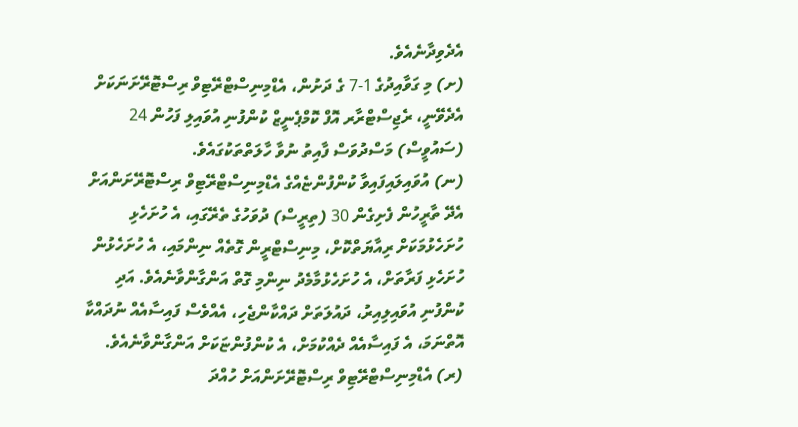އެދެވިދާނެއެވެ.
(ށ) މި ގަވާއިދުގެ 1-7 ގެ ދަށުން، އެޑްމިނިސްޓްރޭޓިވް ރިސްޓޮރޭށަނަކަށް އެދެވޭނީ، ރެޖިސްޓްރާރ އޮފް ކޮމްޕެނީޒް ކުންފުނި އުވައިލި ފަހުން 24 (ސައުވީސް) މަސްދުވަސް ފާއިތު ނުވާ ހާލަތްތަކުގައެވެ.
(ނ) އުވައިލައިފައިވާ ކުންފުންޏެއްގެ އެޑްމިނިސްޓްރޭޓިވް ރިސްޓޮރޭށަންއަށް އެދޭ ތާރީހުން ފެށިގެން 30 (ތިރީސް) ދުވަހުގެ ތެރޭގައި، އެ ހުށަހެޅި ހުށަހެޅުމަކަށް ރިއާޔަތްކޮށް، މިނިސްޓްރީން ގޮތެއް ނިންމައި، އެ ހުށަހެޅުން ހުށަހެޅި ފަރާތަށް، އެ ހުށަހެޅުމާމެދު ނިންމި ގޮތް އަންގާންވާނެއެވެ. އަދި ކުންފުނި އުވައިލިއިރު، ދައުލަތަށް ދައްކާންޖެހި، އެއްވެސް ފައިސާއެއް ނުދައްކާ އޮތްނަމަ، އެ ފައިސާއެއް ދެއްކުމަށް، އެ ކުންފުންޏަކަށް އަންގާންވާނެއެވެ.
(ރ) އެޑްމިނިސްޓްރޭޓިވް ރިސްޓޮރޭށަންއަށް ހުއްދަ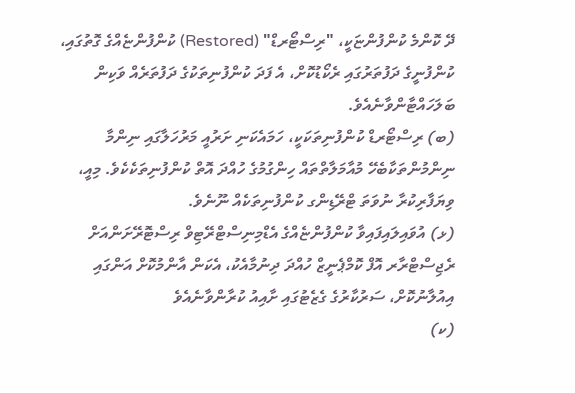ދޭ ކޮންމެ ކުންފުންޏަކީ، "ރިސްޓޯރޑް" (Restored) ކުންފުންޏެއްގެ ގޮތުގައި، ކުންފުނީގެ ދަފުތަރުގައި ރެކޯޑުކޮށް، އެ ފަދަ ކުންފުނިތަކުގެ ދަފުތަރެއް ވަކިން ބަލަހައްޓާންވާނެއެވެ.
(ބ) ރިސްޓޯރޑް ކުންފުނިތަކަކީ، ހަމައެކަނި ށަރުއީ މަރުހަލާގައި ނިންމާ ނިންމުންތަކާބެހޭ މުއާމަލާތްތައް ހިންގުމުގެ ހުއްދަ އޮތް ކުންފުނިތަކެކެވެ. މިއީ، ވިޔަފާރިކުރާ ނުވަތަ ޓްރޭޑިންގ ކުންފުނިތަކެއް ނޫނެވެ.
(ޅ) އުވައިލައިފައިވާ ކުންފުންޏެއްގެ އެޑްމިނިސްޓްރޭޓިވް ރިސްޓޮރޭށަންއަށް ރެޖިސްޓްރާރ އޮފް ކޮމްޕެނީޒް ހުއްދަ ދިނުމާއެކު، އެކަން އާންމުކޮށް އަންގައި އިއުލާނުކޮށް، ސަރުކާރުގެ ގެޒެޓުގައި ށާއިއު ކުރާންވާނެއެވެ
(ކ)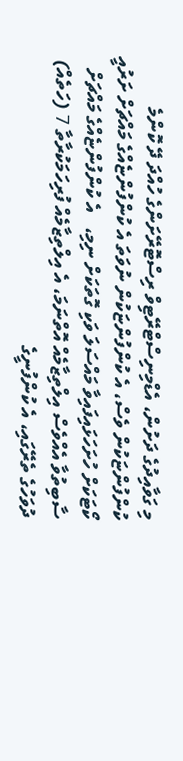މި ގަވާއިދުގެ ދަށުން، އެޑްމިނިސްޓްރޭޓިވް ރިސްޓޮރޭށަންގެ ހުއްދަ ދޭ ކޮންމެ ކުންފުންޏަކުން ވެސް، އެ ކުންފުންޏަކުން ނުވަތަ އެ ކުންފުންޏެއްގެ މައްޗަށް ށަރުއީ ކޯޓަކަށް ހުށަހަޅައިފައިވާ މައްސަލަ ވަކި ގޮތަކަށް ނިމި،   އެ ކުންފުންޏެއްގެ މައްޗަށް ސާބިތުވާ އެއްވެސް އިލްތިޒާމެއް އޮތްނަމަ، އެ އިލްތިޒާމެއް ފުރިހަމަކުރާތާ 7 (ހަތެއް) ދުވަހުގެ ތެރޭގައި، އެ ކުންފުނީގެ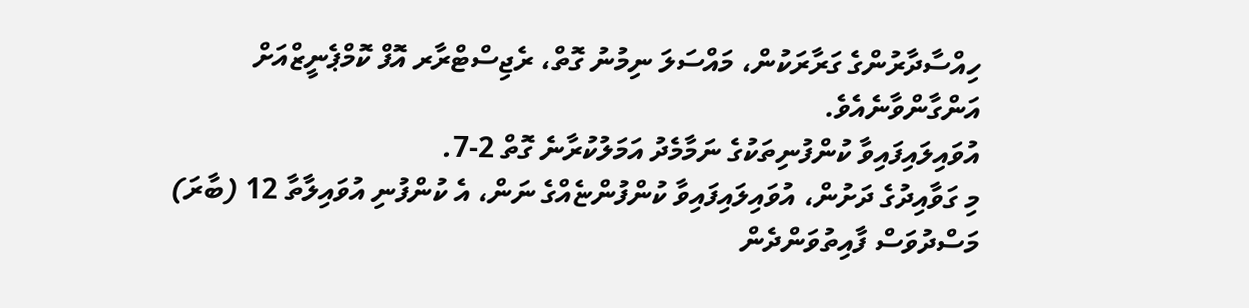ހިއްސާދާރުންގެ ގަރާރަކުން، މައްސަލަ ނިމުނު ގޮތް، ރެޖިސްޓްރާރ އޮފް ކޮމްޕެނީޒްއަށް އަންގާންވާނެއެވެ.
އުވައިލައިފައިވާ ކުންފުނިތަކުގެ ނަމާމެދު އަމަލުކުރާނެ ގޮތް 2-7.
މި ގަވާއިދުގެ ދަށުން، އުވައިލައިފައިވާ ކުންފުންޏެއްގެ ނަން، އެ ކުންފުނި އުވައިލާތާ 12 (ބާރަ) މަސްދުވަސް ފާއިތުވަންދެން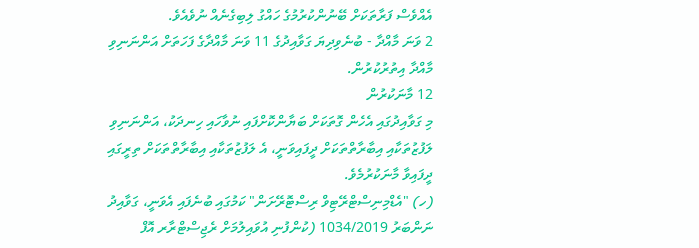އެއްވެސް ފަރާތަކަށް ބޭނުންކުރުމުގެ ހައްގު ލިބިގެނެއް ނުވެއެވެ.
2 ވަނަ މާއްދާ - ބުނެވިދިޔަ ގަވާއިދުގެ 11 ވަނަ މާއްދާގެ ފަހަތަށް އަންނަނިވި މާއްދާ އިތުރުކުރުން.
12 މާނަކުރުން
މި ގަވާއިދުގައި އެހެން ގޮތަކަށް ބަޔާންކޮށްފައި ނުވާހައި ހިނދަކު، އަންނަނިވި ލަފުޒުތަކާއި އިބާރާތްތަކަށް ދީފައިވަނީ، އެ ލަފުޒުތަކާއި އިބާރާތްތަކަށް ތިރީގައި ދީފައިވާ މާނަކުރުމެވެ.
(ހ) "އެޑްމިނިސްޓްރޭޓިވް ރިސްޓޮރޭށަން" ކަމުގައި ބުނެފައި އެވަނީ، ގަވާއިދު ނަންބަރު 1034/2019 (ކުންފުނި އުވައިލުމަށް ރެޖިސްޓްރާރ އޮފް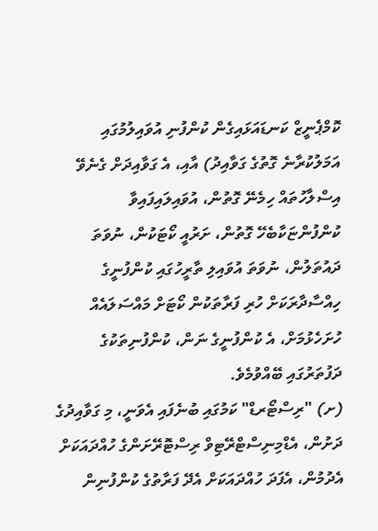ކޮމްޕެނީޒް ކަނޑައަޅައިގެން ކުންފުނި އުވައިލުމުގައި އަމަލުކުރާނެ ގޮތުގެ ގަވާއިދު) އާއި، އެ ގަވާއިދަށް ގެނެވޭ އިސްލާހުތައް ހިމެނޭ ގޮތުން، އުވައިލައިފައިވާ ކުންފުންޏަކާބެހޭ ގޮތުން، ށަރުއީ ކޯޓަކުން، ނުވަތަ ދައުތަލުން، ނުވަތަ އުވައިލި ތާރީހުގައި ކުންފުނީގެ ހިއްސާދާރަކަށް ހުރި ފަރާތަކުން ކޯޓަށް މައްސަލައެއް ހުށަހެޅުމަށް، އެ ކުންފުނީގެ ނަން، ކުންފުނިތަކުގެ ދަފުތަރުގައި ބޭއްވުމެވެ.
(ށ) "ރިސްޓޯރޑް" ކަމުގައި ބުނެފައި އެވަނީ، މި ގަވާއިދުގެ ދަށުން، އެޑްމިނިސްޓްރޭޓިވް ރިސްޓޮރޭށަންގެ ހުއްދައަކަށް އެދުމުން، އެފަދަ ހުއްދައަކަށް އެދޭ ފަރާތުގެ ކުންފުނިން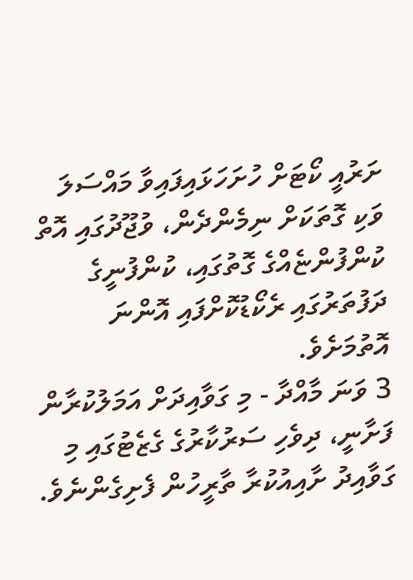ށަރުއީ ކޯޓަށް ހުށަހަޅައިފައިވާ މައްސަލަ ވަކި ގޮތަކަށް ނިމެންދެން، ވުޖޫދުގައި އޮތް ކުންފުންޏެއްގެ ގޮތުގައި، ކުންފުނީގެ ދަފުތަރުގައި ރެކޯޑުކޮށްފައި އޮންނަ އޮތުމަށެވެ.
3 ވަނަ މާއްދާ - މި ގަވާއިދަށް އަމަލުކުރާން ފަށާނީ، ދިވެހި ސަރުކާރުގެ ގެޒެޓުގައި މި ގަވާއިދު ށާއިއުކުރާ ތާރީހުން ފެށިގެންނެވެ.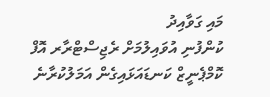މައި ގަވާއިދު
ކުންފުނި އުވައިލުމަށް ރެޖިސްޓްރާރ އޮފް ކޮމްޕެނީޒް ކަނޑައަޅައިގެން އަމަލުކުރާނެ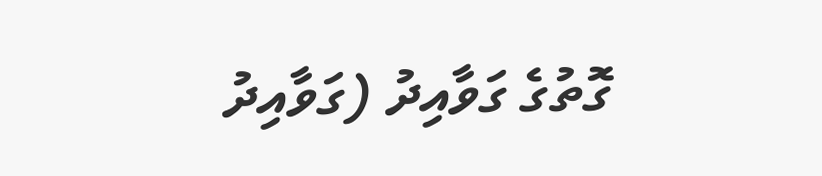ގޮތުގެ ގަވާއިދު (ގަވާއިދު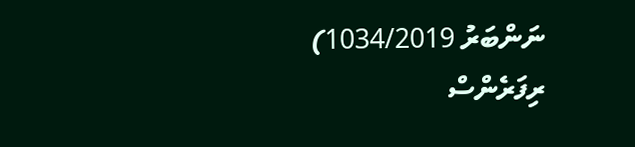ނަންބަރު 1034/2019)
ރިފަރެންސް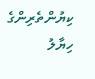ކިޔުންތެރިންގެ ހިޔާލު